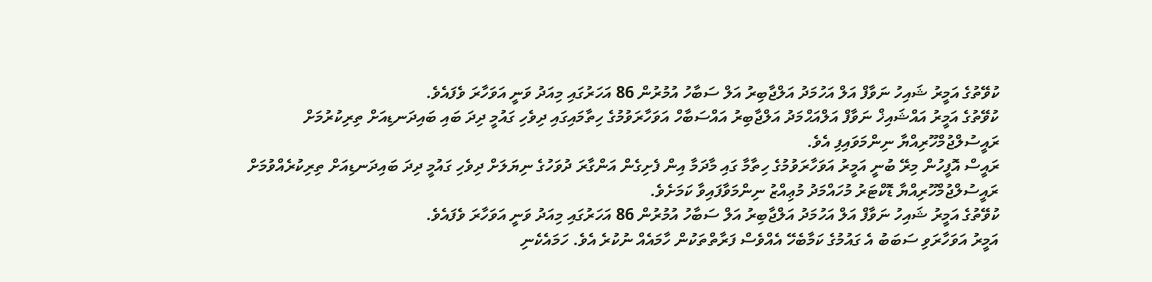ކުވޭތުގެ އަމީރު ޝައިހު ނަވާފް އަލް އަހުމަދު އަލްޖާބިރު އަލް ސަބާހު އުމުރުން 86 އަހަރުގައި މިއަދު ވަނީ އަވަހާރަ ވެފައެވެ.
ކުވޭތުގެ އަމީރު އައްޝައިޚް ނަވާފް އަލްއަޙްމަދު އަލްޖާބިރު އައްސަބާހް އަވަހާރަވުމުގެ ހިތާމައިގައި ދިވެހި ގައުމީ ދިދަ ބައި ބައިދަނޑިއަށް ތިރިކުރުމަށް ރައީސުލްޖުމްހޫރިއްޔާ ނިންމަވައިފި އެވެ.
ރައީސް އޮފީހުން މިރޭ ބުނީ އަމީރު އަވަހާރަވުމުގެ ހިތާމާ ގައި މާދަމާ އިން ފެށިގެން އަންގާރަ ދުވަހުގެ ނިޔަލަށް ދިވެހި ގައުމީ ދިދަ ބައިދަނޑިއަށް ތިރިކުރެއްވުމަށް ރައީސުލްޖުމްހޫރިއްޔާ ޑޮކްޓަރު މުހައްމަދު މުޢިއްޒު ނިންމަވާފައިވާ ކަމަށެވެ.
ކުވޭތުގެ އަމީރު ޝައިހު ނަވާފް އަލް އަހުމަދު އަލްޖާބިރު އަލް ސަބާހު އުމުރުން 86 އަހަރުގައި މިއަދު ވަނީ އަވަހާރަ ވެފައެވެ.
އަމީރު އަވަހާރަވި ސަބަބު އެ ގައުމުގެ ކަމާބެހޭ އެއްވެސް ފަރާތްތަކުން ހާމައެއް ނުކުރެ އެވެ. ހަމައެކެނި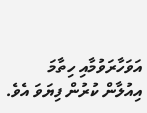އަވަހާރަވުމާއި ހިތާމަ އިއުލާން ކުރުން ފިޔަވަ އެވެ.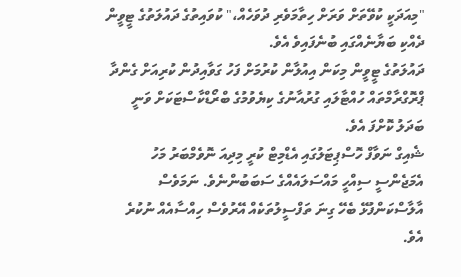"މިއަދަކީ ކުވޭތަށް ވަރަށް ހިތާމަވެރި ދުވަހެއް،" ކުވައިތުގެ ދައުލަތުގެ ޓީވީން ދެއްކި ބަޔާނެއްގައި ބުނެފައިވެ އެވެ.
ދައުލަތުގެ ޓީވީން މިކަން އިއުލާން ކުރުމަށް ފަހު ގަވާއިދުން ކުރިއަށް ގެންދާ ޕްރޮގްރާމްތައް ހުއްޓާލައި ގުރުއާނުގެ ކިޔެވުމުގެ ބްރޯޑްކާސްޓަކަށް ވަނީ ބަދަލު ކޮށްފަ އެވެ.
ޝެއިގް ނަވާފް ހޮސްޕިޓަލުގައި އެޑްމިޓް ކުރީ މިދިއަ ނޮވެމްބަރު މަހު އެމަޖެންސީ ސިއްހީ މައްސަލައެއްގެ ސަބަބުންނެވެ. ނަމަވެސް އާލާސްކަންފުޅޭ ބެހޭ ގިނަ ތަފްސީލުތަކެއް އޭރުވެސް ހިއްސާއެއް ނުކުރެ އެވެ.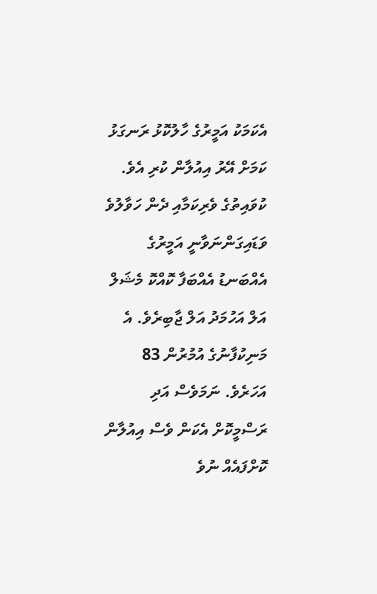އެކަމަކު އަމީރުގެ ހާލުކޮޅު ރަނގަޅު ކަމަށް އޭރު އިއުލާން ކުރި އެވެ.
ކުވައިތުގެ ވެރިކަމާއި ދެން ހަވާލުވެ ވަޑައިގަންނަވާނީ އަމީރުގެ އެއްބަނޑު އެއްބަފާ ކޮއްކޮ މެޝަލް އަލް އަހުމަދު އަލް ޖާބިރެވެ. އެ މަނިކުފާނުގެ އުމުރުން 83 އަހަރެވެ. ނަމަވެސް އަދި ރަސްމީކޮށް އެކަން ވެސް އިއުލާން ކޮށްފައެއް ނުވެ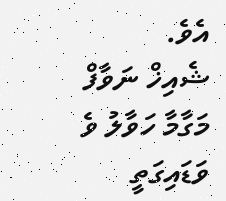އެވެ.
ޝެއިޚް ނަވާފް މަގާމާ ހަވާލު ވެ ވަޑައިގަތީ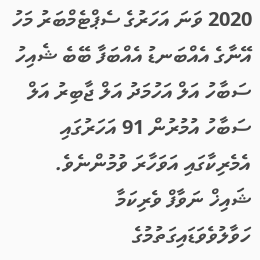2020 ވަނަ އަހަރުގެ ސެޕްޓެމްބަރު މަހު އޭނާގެ އެއްބަނޑު އެއްބަފާ ބޭބެ ޝެއިހު ސަބާހު އަލް އަހުމަދު އަލް ޖާބިރު އަލް ސަބާހު އުމުރުން 91 އަހަރުގައި އެމެރިކާގައި އަވަހާރަ ވުމުންނެވެ.
ޝައިޚް ނަވާފް ވެރިކަމާ ހަވާލުވެވަޑައިގަތުމުގެ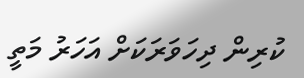ކުރިން ދިހަވަރަކަށް އަހަރު މަތީ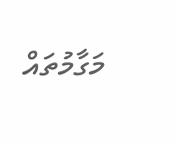މަގާމުތައް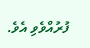ފުރުއްވެވި އެވެ.